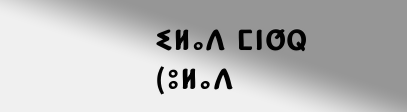ⵉⵍⴰⴷ ⵎⵏⵚⵕ (ⵓⵍⴰⴷ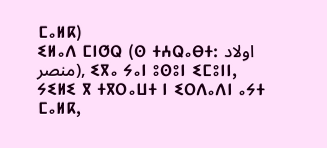ⵎⴰⵍⴽ)
ⵉⵍⴰⴷ ⵎⵏⵚⵕ (ⵙ ⵜⵄⵕⴰⴱⵜ: اولاد منصر), ⵉⴳⴰ ⵢⴰⵏ ⵓⵙⵓⵏ ⵉⵎⵓⵏⵏ, ⵢⵉⵍⵉ ⴳ ⵜⴳⵔⴰⵡⵜ ⵏ ⵉⵔⴷⴰⴷⵏ ⴰⵢⵜ ⵎⴰⵍⴽ,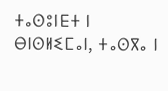ⵜⴰⵙⵓⵏⴹⵜ ⵏ ⴱⵏⵙⵍⵉⵎⴰⵏ, ⵜⴰⵙⴳⴰ ⵏ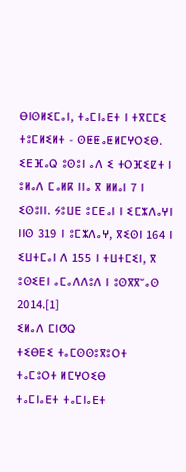ⴱⵏⵙⵍⵉⵎⴰⵏ, ⵜⴰⵎⵏⴰⴹⵜ ⵏ ⵜⴳⵎⵎⵉ ⵜⵓⵎⵍⵉⵍⵜ - ⵙⵟⵟⴰⵟⵍⵎⵖⵔⵉⴱ. ⵉⴹⴼⴰⵕ ⵓⵙⵓⵏ ⴰⴷ ⵉ ⵜⵔⴼⵉⵇⵜ ⵏ ⵓⵍⴰⴷ ⵎⴰⵍⴽ ⵏⵏⴰ ⴳ ⵍⵍⴰⵏ 7 ⵏ ⵉⵙⵓⵏⵏ. ⵢⵓⵡⴹ ⵓⵎⴹⴰⵏ ⵏ ⵉⵎⵣⴷⴰⵖⵏ ⵏⵏⵙ 319 ⵏ ⵓⵎⵣⴷⴰⵖ, ⴳⵉⵙⵏ 164 ⵏ ⵉⵡⵜⵎⴰⵏ ⴷ 155 ⵏ ⵜⵡⵜⵎⵉⵏ, ⴳ ⵓⵙⵉⴹⵏ ⴰⵎⴰⴷⴷⵓⴷ ⵏ ⵓⵙⴳⴳⵯⴰⵙ 2014.[1]
ⵉⵍⴰⴷ ⵎⵏⵚⵕ
ⵜⵉⴱⴹⵉ ⵜⴰⵎⵙⵙⵓⴳⵓⵔⵜ
ⵜⴰⵎⵓⵔⵜ ⵍⵎⵖⵔⵉⴱ
ⵜⴰⵎⵏⴰⴹⵜ ⵜⴰⵎⵏⴰⴹⵜ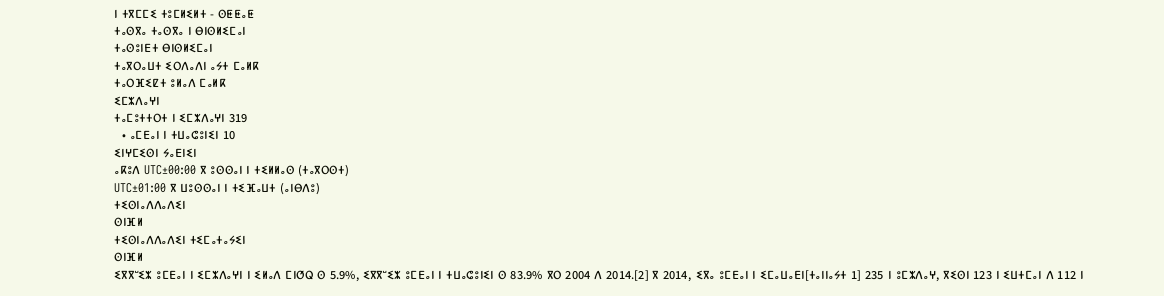ⵏ ⵜⴳⵎⵎⵉ ⵜⵓⵎⵍⵉⵍⵜ - ⵙⵟⵟⴰⵟ
ⵜⴰⵙⴳⴰ ⵜⴰⵙⴳⴰ ⵏ ⴱⵏⵙⵍⵉⵎⴰⵏ
ⵜⴰⵙⵓⵏⴹⵜ ⴱⵏⵙⵍⵉⵎⴰⵏ
ⵜⴰⴳⵔⴰⵡⵜ ⵉⵔⴷⴰⴷⵏ ⴰⵢⵜ ⵎⴰⵍⴽ
ⵜⴰⵔⴼⵉⵇⵜ ⵓⵍⴰⴷ ⵎⴰⵍⴽ
ⵉⵎⵣⴷⴰⵖⵏ
ⵜⴰⵎⵓⵜⵜⵔⵜ ⵏ ⵉⵎⵣⴷⴰⵖⵏ 319
  • ⴰⵎⴹⴰⵏ ⵏ ⵜⵡⴰⵛⵓⵏⵉⵏ 10
ⵉⵏⵖⵎⵉⵙⵏ ⵢⴰⴹⵏⵉⵏ
ⴰⴽⵓⴷ UTC±00:00 ⴳ ⵓⵙⵙⴰⵏ ⵏ ⵜⵉⵍⵍⴰⵙ (ⵜⴰⴳⵔⵙⵜ)
UTC±01:00 ⴳ ⵡⵓⵙⵙⴰⵏ ⵏ ⵜⵉⴼⴰⵡⵜ (ⴰⵏⴱⴷⵓ)
ⵜⵉⵙⵏⴰⴷⴷⴰⴷⵉⵏ
ⵙⵏⴼⵍ
ⵜⵉⵙⵏⴰⴷⴷⴰⴷⵉⵏ ⵜⵉⵎⴰⵜⴰⵢⵉⵏ
ⵙⵏⴼⵍ
ⵉⴳⴳⵯⵉⵣ ⵓⵎⴹⴰⵏ ⵏ ⵉⵎⵣⴷⴰⵖⵏ ⵏ ⵉⵍⴰⴷ ⵎⵏⵚⵕ ⵙ 5.9%, ⵉⴳⴳⵯⵉⵣ ⵓⵎⴹⴰⵏ ⵏ ⵜⵡⴰⵛⵓⵏⵉⵏ ⵙ 83.9% ⴳⵔ 2004 ⴷ 2014.[2] ⴳ 2014, ⵉⴳⴰ ⵓⵎⴹⴰⵏ ⵏ ⵉⵎⴰⵡⴰⴹⵏ[ⵜⴰⵏⵏⴰⵢⵜ 1] 235 ⵏ ⵓⵎⵣⴷⴰⵖ, ⴳⵉⵙⵏ 123 ⵏ ⵉⵡⵜⵎⴰⵏ ⴷ 112 ⵏ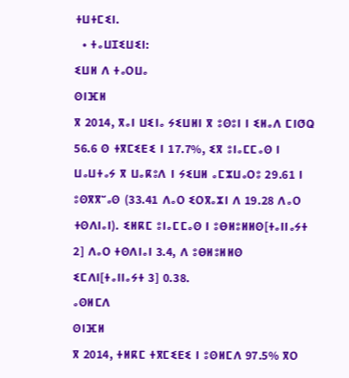ⵜⵡⵜⵎⵉⵏ.
  • ⵜⴰⵡⵊⵉⵡⵉⵏ:
ⵉⵡⵍ ⴷ ⵜⴰⵔⵡⴰ
ⵙⵏⴼⵍ
ⴳ 2014, ⴳⴰⵏ ⵡⵉⵏⴰ ⵢⵉⵡⵍⵏ ⴳ ⵓⵙⵓⵏ ⵏ ⵉⵍⴰⴷ ⵎⵏⵚⵕ 56.6 ⵙ ⵜⴳⵎⵉⴹⵉ ⵏ 17.7%, ⵉⴳ ⵓⵏⴰⵎⵎⴰⵙ ⵏ ⵡⴰⵡⵜⴰⵢ ⴳ ⵡⴰⴽⵓⴷ ⵏ ⵢⵉⵡⵍ ⴰⵎⵣⵡⴰⵔⵓ 29.61 ⵏ ⵓⵙⴳⴳⵯⴰⵙ (33.41 ⴷⴰⵔ ⵉⵔⴳⴰⵣⵏ ⴷ 19.28 ⴷⴰⵔ ⵜⵙⴷⵏⴰⵏ). ⵉⵍⴽⵎ ⵓⵏⴰⵎⵎⴰⵙ ⵏ ⵓⴱⵍⵓⵍⵍⵙ[ⵜⴰⵏⵏⴰⵢⵜ 2] ⴷⴰⵔ ⵜⵙⴷⵏⴰⵏ 3.4, ⴷ ⵓⴱⵍⵓⵍⵍⵙ ⵉⵎⴷⵏ[ⵜⴰⵏⵏⴰⵢⵜ 3] 0.38.
ⴰⵙⵍⵎⴷ
ⵙⵏⴼⵍ
ⴳ 2014, ⵜⵍⴽⵎ ⵜⴳⵎⵉⴹⵉ ⵏ ⵓⵙⵍⵎⴷ 97.5% ⴳⵔ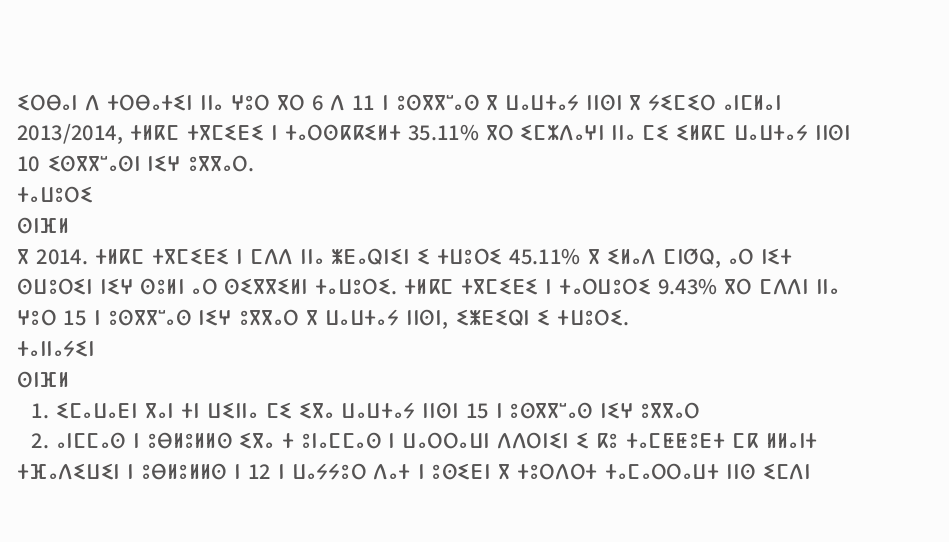ⵉⵔⴱⴰⵏ ⴷ ⵜⵔⴱⴰⵜⵉⵏ ⵏⵏⴰ ⵖⵓⵔ ⴳⵔ 6 ⴷ 11 ⵏ ⵓⵙⴳⴳⵯⴰⵙ ⴳ ⵡⴰⵡⵜⴰⵢ ⵏⵏⵙⵏ ⴳ ⵢⵉⵎⵉⵔ ⴰⵏⵎⵍⴰⵏ 2013/2014, ⵜⵍⴽⵎ ⵜⴳⵎⵉⴹⵉ ⵏ ⵜⴰⵔⵙⴽⴽⵉⵍⵜ 35.11% ⴳⵔ ⵉⵎⵣⴷⴰⵖⵏ ⵏⵏⴰ ⵎⵉ ⵉⵍⴽⵎ ⵡⴰⵡⵜⴰⵢ ⵏⵏⵙⵏ 10 ⵉⵙⴳⴳⵯⴰⵙⵏ ⵏⵉⵖ ⵓⴳⴳⴰⵔ.
ⵜⴰⵡⵓⵔⵉ
ⵙⵏⴼⵍ
ⴳ 2014. ⵜⵍⴽⵎ ⵜⴳⵎⵉⴹⵉ ⵏ ⵎⴷⴷ ⵏⵏⴰ ⵥⴹⴰⵕⵏⵉⵏ ⵉ ⵜⵡⵓⵔⵉ 45.11% ⴳ ⵉⵍⴰⴷ ⵎⵏⵚⵕ, ⴰⵔ ⵏⵉⵜ ⵙⵡⵓⵔⵉⵏ ⵏⵉⵖ ⵙⵓⵍⵏ ⴰⵔ ⵙⵉⴳⴳⵉⵍⵏ ⵜⴰⵡⵓⵔⵉ. ⵜⵍⴽⵎ ⵜⴳⵎⵉⴹⵉ ⵏ ⵜⴰⵔⵡⵓⵔⵉ 9.43% ⴳⵔ ⵎⴷⴷⵏ ⵏⵏⴰ ⵖⵓⵔ 15 ⵏ ⵓⵙⴳⴳⵯⴰⵙ ⵏⵉⵖ ⵓⴳⴳⴰⵔ ⴳ ⵡⴰⵡⵜⴰⵢ ⵏⵏⵙⵏ, ⵉⵥⴹⵉⵕⵏ ⵉ ⵜⵡⵓⵔⵉ.
ⵜⴰⵏⵏⴰⵢⵉⵏ
ⵙⵏⴼⵍ
  1. ⵉⵎⴰⵡⴰⴹⵏ ⴳⴰⵏ ⵜⵏ ⵡⵉⵏⵏⴰ ⵎⵉ ⵉⴳⴰ ⵡⴰⵡⵜⴰⵢ ⵏⵏⵙⵏ 15 ⵏ ⵓⵙⴳⴳⵯⴰⵙ ⵏⵉⵖ ⵓⴳⴳⴰⵔ
  2. ⴰⵏⵎⵎⴰⵙ ⵏ ⵓⴱⵍⵓⵍⵍⵙ ⵉⴳⴰ ⵜ ⵓⵏⴰⵎⵎⴰⵙ ⵏ ⵡⴰⵔⵔⴰⵡⵏ ⴷⴷⵔⵏⵉⵏ ⵉ ⴽⵓ ⵜⴰⵎⵟⵟⵓⴹⵜ ⵎⴽ ⵍⵍⴰⵏⵜ ⵜⴼⴰⴷⵉⵡⵉⵏ ⵏ ⵓⴱⵍⵓⵍⵍⵙ ⵏ 12 ⵏ ⵡⴰⵢⵢⵓⵔ ⴷⴰⵜ ⵏ ⵓⵙⵉⴹⵏ ⴳ ⵜⵓⵔⴷⵔⵜ ⵜⴰⵎⴰⵔⵔⴰⵡⵜ ⵏⵏⵙ ⵉⵎⴷⵏ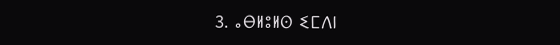3. ⴰⴱⵍⵓⵍⵙ ⵉⵎⴷⵏ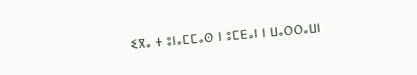ⵉⴳⴰ ⵜ ⵓⵏⴰⵎⵎⴰⵙ ⵏ ⵓⵎⴹⴰⵏ ⵏ ⵡⴰⵔⵔⴰⵡⵏ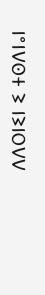ⴷⴷⵔⵏⵉⵏ ⵉ ⵜⵙⴷⵏⴰⵏ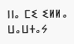ⵏⵏⴰ ⵎⵉ ⵉⵍⵍⴰ ⵡⴰⵡⵜⴰⵢ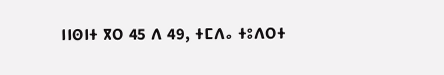ⵏⵏⵙⵏⵜ ⴳⵔ 45 ⴷ 49, ⵜⵎⴷⴰ ⵜⵓⴷⵔⵜ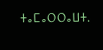ⵜⴰⵎⴰⵔⵔⴰⵡⵜ.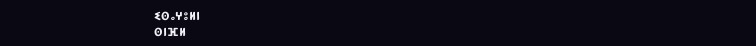ⵉⵙⴰⵖⵓⵍⵏ
ⵙⵏⴼⵍ